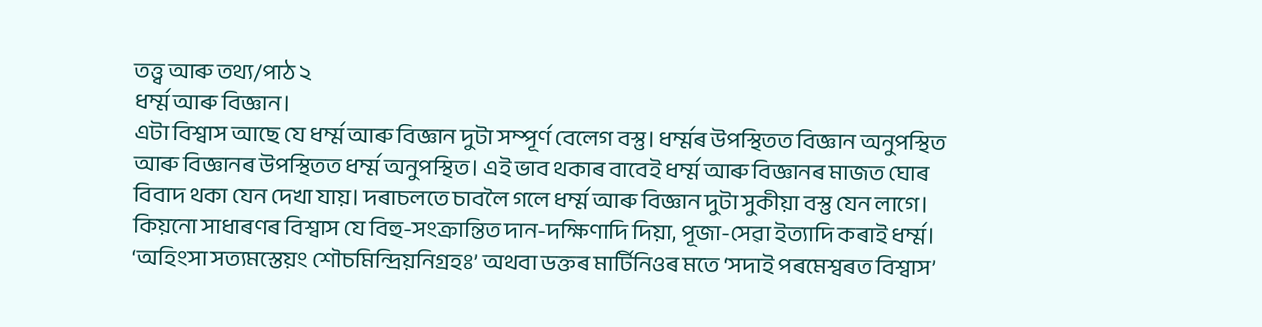তত্ত্ব আৰু তথ্য/পাঠ ২
ধৰ্ম্ম আৰু বিজ্ঞান।
এটা বিশ্বাস আছে যে ধৰ্ম্ম আৰু বিজ্ঞান দুটা সম্পূৰ্ণ বেলেগ বস্তু। ধৰ্ম্মৰ উপস্থিতত বিজ্ঞান অনুপস্থিত আৰু বিজ্ঞানৰ উপস্থিতত ধৰ্ম্ম অনুপস্থিত। এই ভাব থকাৰ বাবেই ধৰ্ম্ম আৰু বিজ্ঞানৰ মাজত ঘোৰ বিবাদ থকা যেন দেখা যায়। দৰাচলতে চাবলৈ গলে ধৰ্ম্ম আৰু বিজ্ঞান দুটা সুকীয়া বস্তু যেন লাগে। কিয়নো সাধাৰণৰ বিশ্বাস যে বিহু-সংক্ৰান্তিত দান-দক্ষিণাদি দিয়া, পূজা-সেৱা ইত্যাদি কৰাই ধৰ্ম্ম। ‘অহিংসা সত্যমস্তেয়ং শৌচমিন্দ্ৰিয়নিগ্ৰহঃ’ অথবা ডক্তৰ মাৰ্টিনিওৰ মতে ‘সদাই পৰমেশ্বৰত বিশ্বাস’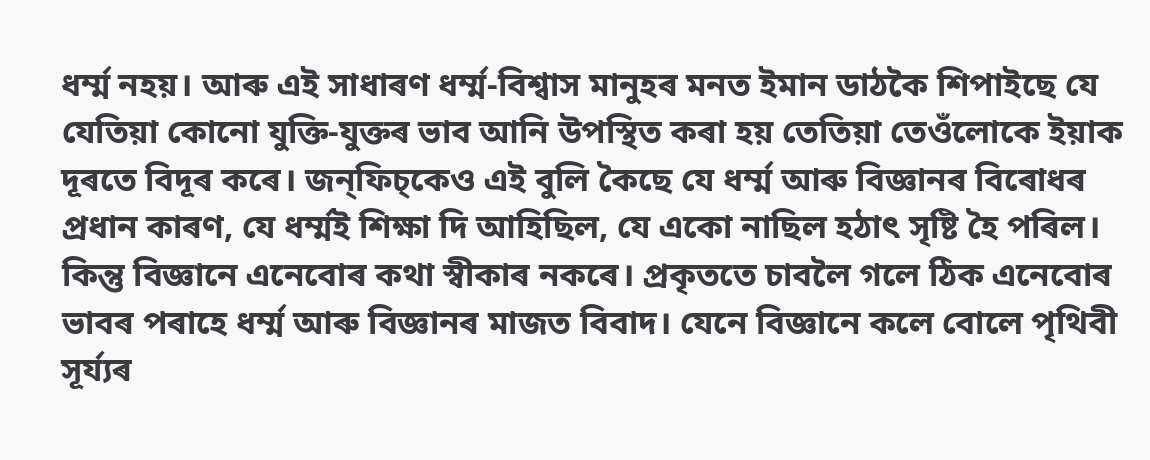ধৰ্ম্ম নহয়। আৰু এই সাধাৰণ ধৰ্ম্ম-বিশ্বাস মানুহৰ মনত ইমান ডাঠকৈ শিপাইছে যে যেতিয়া কোনো যুক্তি-যুক্তৰ ভাব আনি উপস্থিত কৰা হয় তেতিয়া তেওঁলোকে ইয়াক দূৰতে বিদূৰ কৰে। জন্ফিচ্কেও এই বুলি কৈছে যে ধৰ্ম্ম আৰু বিজ্ঞানৰ বিৰোধৰ প্ৰধান কাৰণ, যে ধৰ্ম্মই শিক্ষা দি আহিছিল, যে একো নাছিল হঠাৎ সৃষ্টি হৈ পৰিল। কিন্তু বিজ্ঞানে এনেবোৰ কথা স্বীকাৰ নকৰে। প্ৰকৃততে চাবলৈ গলে ঠিক এনেবোৰ ভাবৰ পৰাহে ধৰ্ম্ম আৰু বিজ্ঞানৰ মাজত বিবাদ। যেনে বিজ্ঞানে কলে বোলে পৃথিবী সূৰ্য্যৰ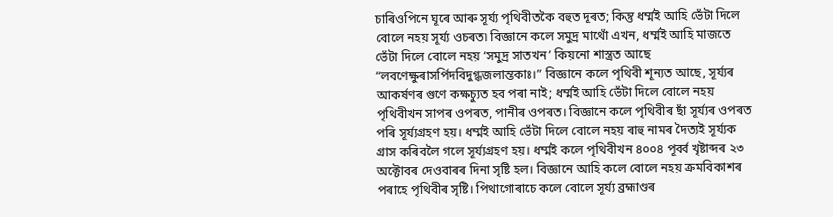চাৰিওপিনে ঘূৰে আৰু সূৰ্য্য পৃথিবীতকৈ বহুত দূৰত; কিন্তু ধৰ্ম্মই আহি ভেঁটা দিলে বোলে নহয় সূৰ্য্য ওচৰত৷ বিজ্ঞানে কলে সমুদ্ৰ মাথোঁ এখন, ধৰ্ম্মই আহি মাজতে ভেঁটা দিলে বোলে নহয় ‘সমুদ্ৰ সাতখন’ কিয়নো শাস্ত্ৰত আছে “লবণেক্ষুৰাসৰ্পিদবিদুগ্ধজলান্তকাঃ।” বিজ্ঞানে কলে পৃথিবী শূন্যত আছে, সূৰ্য্যৰ আকৰ্ষণৰ গুণে কক্ষচ্যুত হব পৰা নাই; ধৰ্ম্মই আহি ভেঁটা দিলে বোলে নহয় পৃথিবীখন সাপৰ ওপৰত, পানীৰ ওপৰত। বিজ্ঞানে কলে পৃথিবীৰ ছাঁ সূৰ্য্যৰ ওপৰত পৰি সূৰ্য্যগ্ৰহণ হয়। ধৰ্ম্মই আহি ভেঁটা দিলে বোলে নহয় ৰাহু নামৰ দৈত্যই সূৰ্য্যক গ্ৰাস কৰিবলৈ গলে সূৰ্য্যগ্ৰহণ হয়। ধৰ্ম্মই কলে পৃথিবীখন ৪০০৪ পূৰ্ব্ব খৃষ্টাব্দৰ ২৩ অক্টোবৰ দেওবাৰৰ দিনা সৃষ্টি হল। বিজ্ঞানে আহি কলে বোলে নহয় ক্ৰমবিকাশৰ পৰাহে পৃথিবীৰ সৃষ্টি। পিথাগোৰাচে কলে বোলে সূৰ্য্য ব্ৰহ্মাণ্ডৰ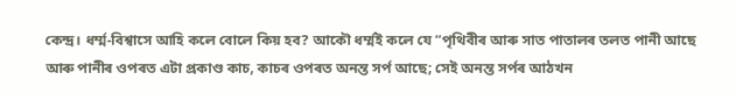কেন্দ্ৰ। ধৰ্ম্ম-বিশ্বাসে আহি কলে বোলে কিয় হব? আকৌ ধৰ্ম্মই কলে যে “পৃথিবীৰ আৰু সাত পাতালৰ তলত পানী আছে আৰু পানীৰ ওপৰত এটা প্ৰকাণ্ড কাচ, কাচৰ ওপৰত অনন্ত সৰ্প আছে; সেই অনন্ত সৰ্পৰ আঠখন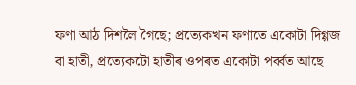ফণা আঠ দিশলৈ গৈছে; প্ৰত্যেকখন ফণাতে একোটা দিগ্গজ বা হাতী, প্ৰত্যেকটো হাতীৰ ওপৰত একোটা পৰ্ব্বত আছে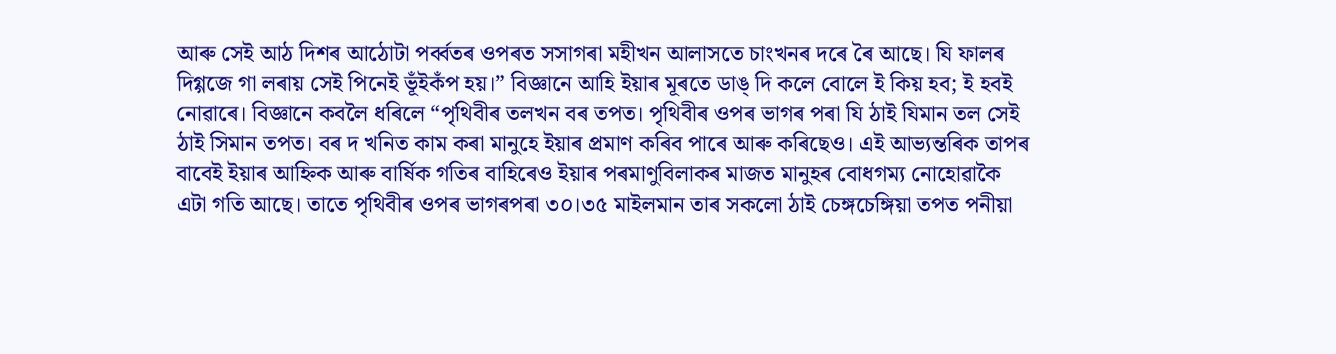আৰু সেই আঠ দিশৰ আঠোটা পৰ্ব্বতৰ ওপৰত সসাগৰা মহীখন আলাসতে চাংখনৰ দৰে ৰৈ আছে। যি ফালৰ দিগ্গজে গা লৰায় সেই পিনেই ভূঁইকঁপ হয়।” বিজ্ঞানে আহি ইয়াৰ মূৰতে ডাঙ্ দি কলে বোলে ই কিয় হব; ই হবই নোৱাৰে। বিজ্ঞানে কবলৈ ধৰিলে “পৃথিবীৰ তলখন বৰ তপত। পৃথিবীৰ ওপৰ ভাগৰ পৰা যি ঠাই যিমান তল সেই ঠাই সিমান তপত। বৰ দ খনিত কাম কৰা মানুহে ইয়াৰ প্ৰমাণ কৰিব পাৰে আৰু কৰিছেও। এই আভ্যন্তৰিক তাপৰ বাবেই ইয়াৰ আহ্নিক আৰু বাৰ্ষিক গতিৰ বাহিৰেও ইয়াৰ পৰমাণুবিলাকৰ মাজত মানুহৰ বোধগম্য নোহোৱাকৈ এটা গতি আছে। তাতে পৃথিবীৰ ওপৰ ভাগৰপৰা ৩০।৩৫ মাইলমান তাৰ সকলো ঠাই চেঙ্গচেঙ্গিয়া তপত পনীয়া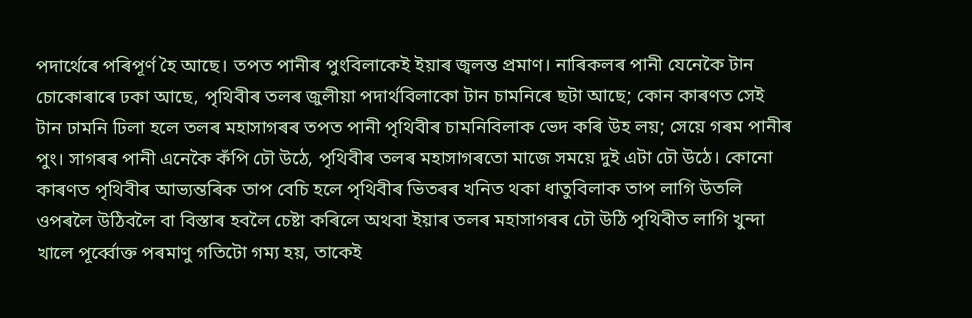পদাৰ্থেৰে পৰিপূৰ্ণ হৈ আছে। তপত পানীৰ পুংবিলাকেই ইয়াৰ জ্বলন্ত প্ৰমাণ। নাৰিকলৰ পানী যেনেকৈ টান চোকোৰাৰে ঢকা আছে, পৃথিবীৰ তলৰ জুলীয়া পদাৰ্থবিলাকো টান চামনিৰে ছটা আছে; কোন কাৰণত সেই টান ঢামনি ঢিলা হলে তলৰ মহাসাগৰৰ তপত পানী পৃথিবীৰ চামনিবিলাক ভেদ কৰি উহ লয়; সেয়ে গৰম পানীৰ পুং। সাগৰৰ পানী এনেকৈ কঁপি ঢৌ উঠে, পৃথিবীৰ তলৰ মহাসাগৰতো মাজে সময়ে দুই এটা ঢৌ উঠে। কোনো কাৰণত পৃথিবীৰ আভ্যন্তৰিক তাপ বেচি হলে পৃথিবীৰ ভিতৰৰ খনিত থকা ধাতুবিলাক তাপ লাগি উতলি ওপৰলৈ উঠিবলৈ বা বিস্তাৰ হবলৈ চেষ্টা কৰিলে অথবা ইয়াৰ তলৰ মহাসাগৰৰ ঢৌ উঠি পৃথিবীত লাগি খুন্দা খালে পূৰ্ব্বোক্ত পৰমাণু গতিটো গম্য হয়, তাকেই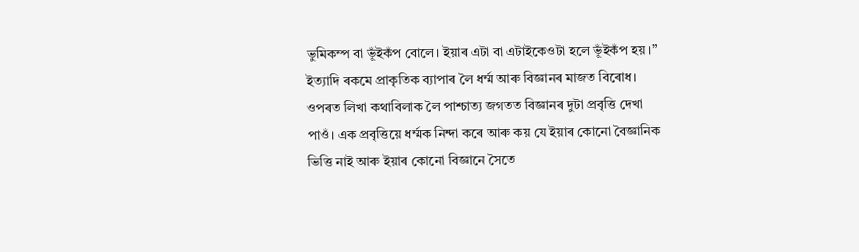ভুমিকম্প বা ভূঁইকঁপ বোলে। ইয়াৰ এটা বা এটাইকেওটা হলে ভূঁইকঁপ হয়।” ইত্যাদি ৰকমে প্ৰাকৃতিক ব্যাপাৰ লৈ ধৰ্ম্ম আৰু বিজ্ঞানৰ মাজত বিৰোধ।
ওপৰত লিখা কথাবিলাক লৈ পাশ্চাত্য জগতত বিজ্ঞানৰ দুটা প্ৰবৃত্তি দেখা পাওঁ। এক প্ৰবৃত্তিয়ে ধৰ্ম্মক নিন্দা কৰে আৰু কয় যে ইয়াৰ কোনো বৈজ্ঞানিক ভিত্তি নাই আৰু ইয়াৰ কোনো বিজ্ঞানে সৈতে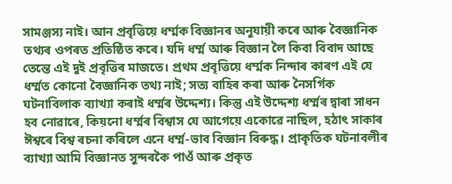সামঞ্জস্য নাই। আন প্ৰবৃত্তিয়ে ধৰ্ম্মক বিজ্ঞানৰ অনুযায়ী কৰে আৰু বৈজ্ঞানিক তথ্যৰ ওপৰত প্ৰতিষ্ঠিত কৰে। যদি ধৰ্ম্ম আৰু বিজ্ঞান লৈ কিবা বিবাদ আছে তেন্তে এই দুই প্ৰবৃত্তিৰ মাজতে। প্ৰথম প্ৰবৃত্তিয়ে ধৰ্ম্মক নিন্দাৰ কাৰণ এই যে ধৰ্ম্মত কোনো বৈজ্ঞানিক তথ্য নাই; সত্য বাহিৰ কৰা আৰু নৈসৰ্গিক ঘটনাবিলাক ব্যাখ্যা কৰাই ধৰ্ম্মৰ উদ্দেশ্য। কিন্তু এই উদ্দেশ্য ধৰ্ম্মৰ দ্বাৰা সাধন হব নোৱাৰে, কিয়নো ধৰ্ম্মৰ বিশ্বাস যে আগেয়ে একোৱে নাছিল, হঠাৎ সাকাৰ ঈশ্বৰে বিশ্ব ৰচনা কৰিলে এনে ধৰ্ম্ম-ভাব বিজ্ঞান বিৰুদ্ধ। প্ৰাকৃতিক ঘটনাবলীৰ ব্যাখ্যা আমি বিজ্ঞানত সুন্দৰকৈ পাওঁ আৰু প্ৰকৃত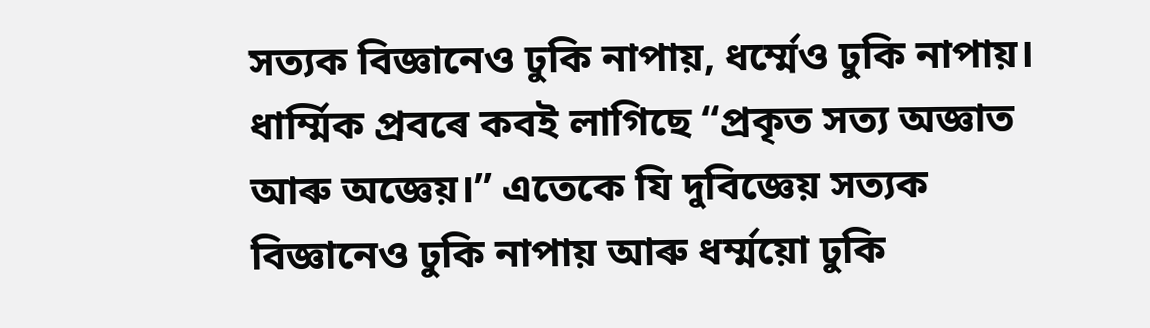সত্যক বিজ্ঞানেও ঢুকি নাপায়, ধৰ্ম্মেও ঢুকি নাপায়। ধাৰ্ম্মিক প্ৰবৰে কবই লাগিছে “প্ৰকৃত সত্য অজ্ঞাত আৰু অজ্ঞেয়।” এতেকে যি দুবিজ্ঞেয় সত্যক বিজ্ঞানেও ঢুকি নাপায় আৰু ধৰ্ম্ময়ো ঢুকি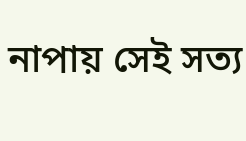নাপায় সেই সত্য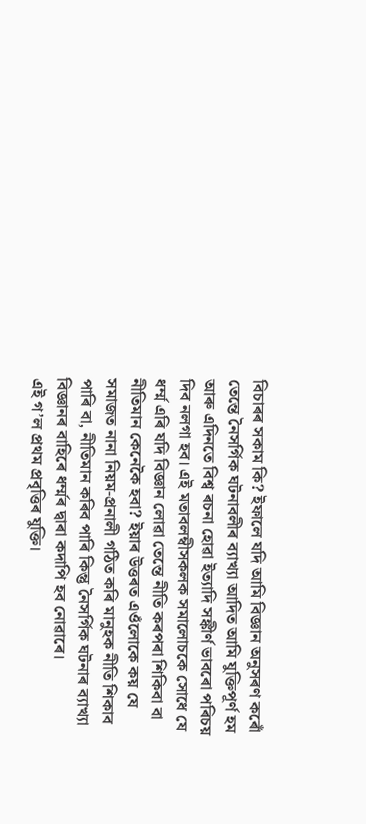বিচাৰৰ সকাম কি? ইফালে যদি আমি বিজ্ঞান অনুসৰণ কৰোঁ তেন্তে নৈসৰ্গিক ঘটনাবলীৰ ব্যাখ্যা আদিত আমি যুক্তিপূৰ্ণ হম আৰু এদিনতে বিশ্ব ৰচনা হোৱা ইত্যাদি সঙ্কীৰ্ণ ভাবৰো পৰিচয় দিব নলগা হব। এই মতাবলম্বীসকলক সমালোচকে সোধে যে ধৰ্ম্ম এৰি যদি বিজ্ঞান লোৱা তেন্তে নীতি কৰপৰা শিকিবা বা নীতিমান কেনেকৈ হবা? ইয়াৰ উত্তৰত এওঁলোকে কয় যে সমাজত নানা নিয়ম-প্ৰনালী গঠিত কৰি মানুহক নীতি শিকাব পাৰি বা, নীতিমান কৰিব পাৰি কিন্তু নৈসৰ্গিক ঘটনাৰ ব্যাখ্যা বিজ্ঞানৰ বাহিৰে ধৰ্ম্মৰ দ্বাৰা কদাপি হব নোৱাৰে।
এই গ’ল প্ৰথম প্ৰবৃত্তিৰ যুক্তি।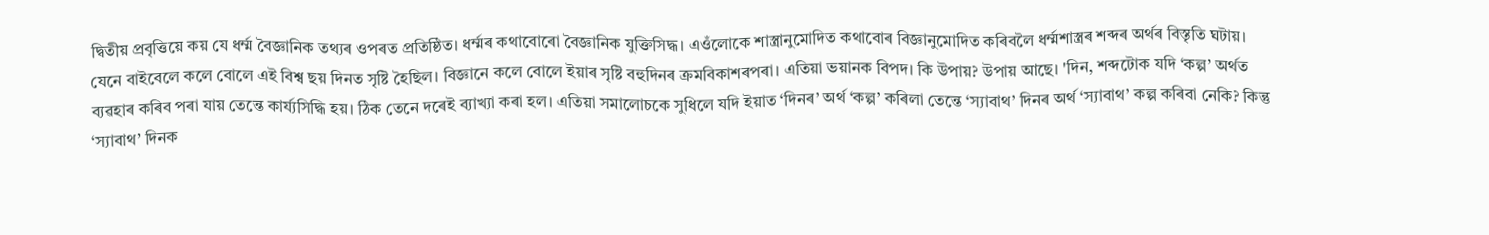দ্বিতীয় প্ৰবৃত্তিয়ে কয় যে ধৰ্ম্ম বৈজ্ঞানিক তথ্যৰ ওপৰত প্ৰতিষ্ঠিত। ধৰ্ম্মৰ কথাবোৰো বৈজ্ঞানিক যুক্তিসিদ্ধ। এওঁলোকে শাস্ত্ৰানুমোদিত কথাবোৰ বিজ্ঞানুমোদিত কৰিবলৈ ধৰ্ম্মশাস্ত্ৰৰ শব্দৰ অৰ্থৰ বিস্তৃতি ঘটায়। যেনে বাইবেলে কলে বোলে এই বিশ্ব ছয় দিনত সৃষ্টি হৈছিল। বিজ্ঞানে কলে বোলে ইয়াৰ সৃষ্টি বহুদিনৰ ক্ৰমবিকাশৰপৰা। এতিয়া ভয়ানক বিপদ। কি উপায়? উপায় আছে। 'দিন, শব্দটোক যদি ‘কল্প’ অৰ্থত ব্যৱহাৰ কৰিব পৰা যায় তেন্তে কাৰ্য্যসিদ্ধি হয়। ঠিক তেনে দৰেই ব্যাখ্যা কৰা হল। এতিয়া সমালোচকে সুধিলে যদি ইয়াত ‘দিনৰ’ অৰ্থ ‘কল্প’ কৰিলা তেন্তে ‘স্যাবাথ’ দিনৰ অৰ্থ ‘স্যাবাথ’ কল্প কৰিবা নেকি? কিন্তু ‘স্যাবাথ’ দিনক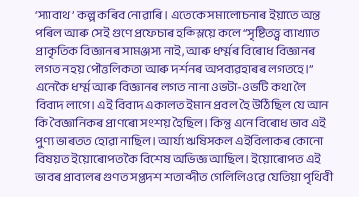‘স্যাবাথ’ কল্প কৰিব নোৱাৰি। এতেকে সমালোচনাৰ ইয়াতে অন্ত পৰিল আৰু সেই গুণে প্ৰফেচাৰ হক্স্লিয়ে কলে “সৃষ্টিতত্ত্ব ব্যাখ্যাত প্ৰাকৃতিক বিজ্ঞানৰ সামঞ্জস্য নাই, আৰু ধৰ্ম্মৰ বিৰোধ বিজ্ঞানৰ লগত নহয় পৌত্তলিকতা আৰু দৰ্শনৰ অপব্যৱহাৰৰ লগতহে।”
এনেকৈ ধৰ্ম্ম আৰু বিজ্ঞানৰ লগত নানা ওভটা-ওভটি কথা লৈ বিবাদ লাগে। এই বিবাদ একালত ইমান প্ৰবল হৈ উঠিছিল যে আন কি বৈজ্ঞানিকৰ প্ৰাণৰো সংশয় হৈছিল। কিন্তু এনে বিৰোধ ভাব এই পুণ্য ভাৰতত হোৱা নাছিল। আৰ্য্য ঋষিসকল এইবিলাকৰ কোনো বিষয়ত ইয়োৰোপতকৈ বিশেষ অভিজ্ঞ আছিল। ইয়োৰোপত এই ভাবৰ প্ৰাব্যলৰ গুণত সপ্তদশ শতাব্দীত গেলিলিওৱে যেতিয়া পৃথিবী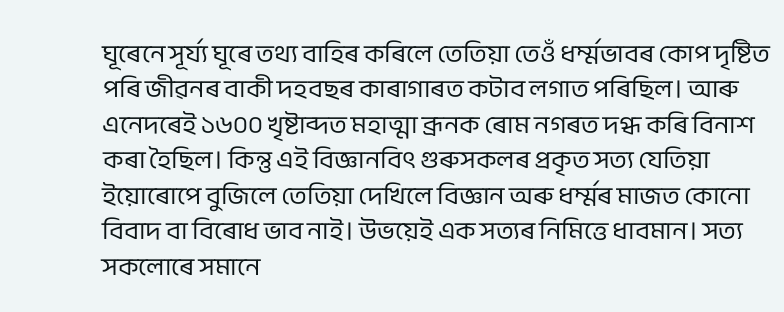ঘূৰেনে সূৰ্য্য ঘূৰে তথ্য বাহিৰ কৰিলে তেতিয়া তেওঁ ধৰ্ম্মভাবৰ কোপ দৃষ্টিত পৰি জীৱনৰ বাকী দহবছৰ কাৰাগাৰত কটাব লগাত পৰিছিল। আৰু এনেদৰেই ১৬০০ খৃষ্টাব্দত মহাত্মা ব্ৰূনক ৰোম নগৰত দগ্ধ কৰি বিনাশ কৰা হৈছিল। কিন্তু এই বিজ্ঞানবিৎ গুৰুসকলৰ প্ৰকৃত সত্য যেতিয়া ইয়োৰোপে বুজিলে তেতিয়া দেখিলে বিজ্ঞান অৰু ধৰ্ম্মৰ মাজত কোনো বিবাদ বা বিৰোধ ভাব নাই। উভয়েই এক সত্যৰ নিমিত্তে ধাবমান। সত্য সকলোৰে সমানে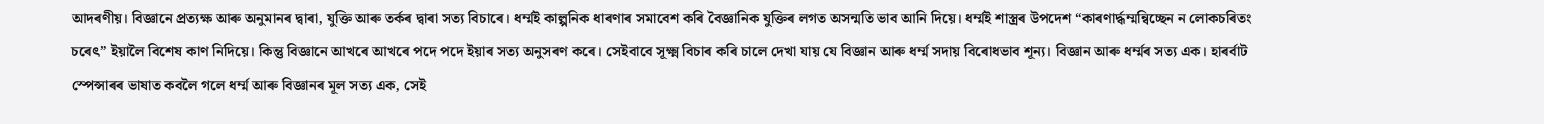আদৰণীয়। বিজ্ঞানে প্ৰত্যক্ষ আৰু অনুমানৰ দ্বাৰা, যুক্তি আৰু তৰ্কৰ দ্বাৰা সত্য বিচাৰে। ধৰ্ম্মই কাল্পনিক ধাৰণাৰ সমাবেশ কৰি বৈজ্ঞানিক যুক্তিৰ লগত অসন্মতি ভাব আনি দিয়ে। ধৰ্ম্মই শাস্ত্ৰৰ উপদেশ “কাৰণাৰ্দ্ধম্মন্বিচ্ছেন ন লোকচৰিতং চৰেৎ” ইয়ালৈ বিশেষ কাণ নিদিয়ে। কিন্তু বিজ্ঞানে আখৰে আখৰে পদে পদে ইয়াৰ সত্য অনুসৰণ কৰে। সেইবাবে সূক্ষ্ম বিচাৰ কৰি চালে দেখা যায় যে বিজ্ঞান আৰু ধৰ্ম্ম সদায় বিৰোধভাব শূন্য। বিজ্ঞান আৰু ধৰ্ম্মৰ সত্য এক। হাৰৰ্বাট স্পেন্সাৰৰ ভাষাত কবলৈ গলে ধৰ্ম্ম আৰু বিজ্ঞানৰ মূল সত্য এক, সেই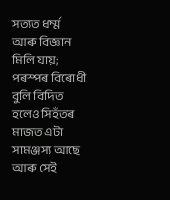সত্যত ধৰ্ম্ম আৰু বিজ্ঞান মিলি যায়; পৰস্পৰ বিৰোধী বুলি বিদিত হলেও সিহঁতৰ মাজত এটা সামঞ্জস্য আছে আৰু সেই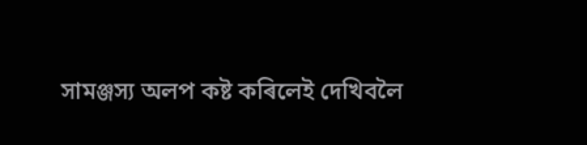সামঞ্জস্য অলপ কষ্ট কৰিলেই দেখিবলৈ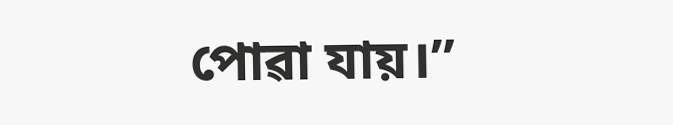পোৱা যায়।”